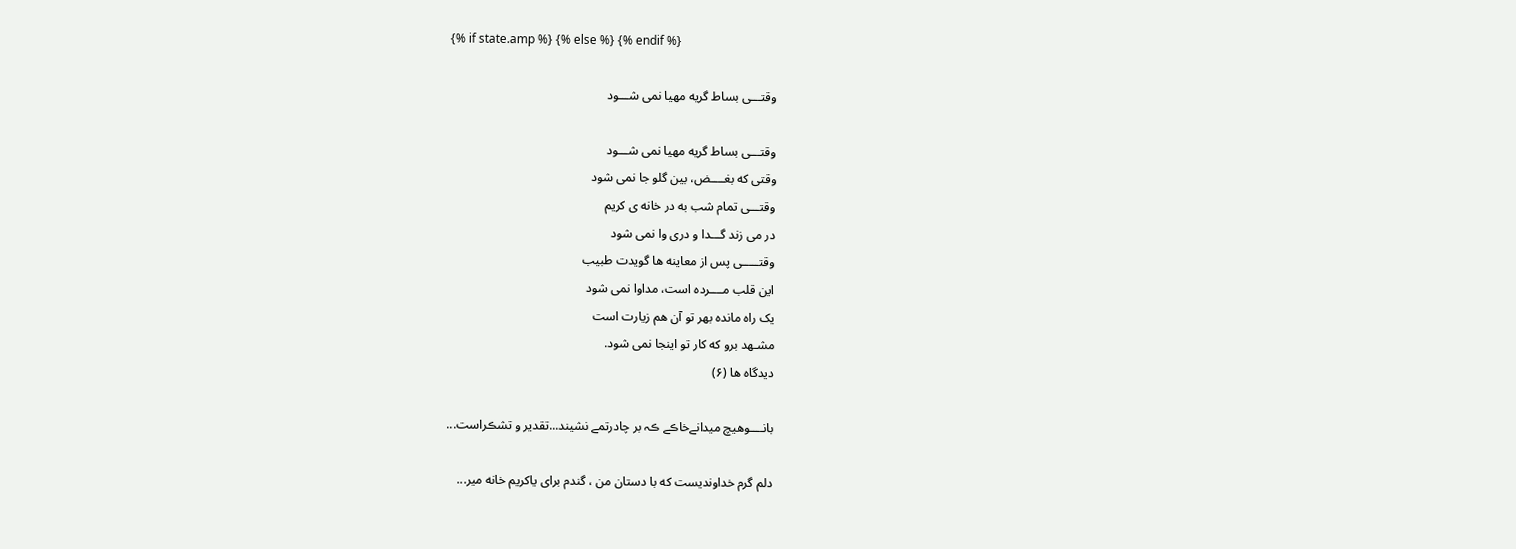{% if state.amp %} {% else %} {% endif %}

وقتـــی بساط گریه مهیا نمی شـــود

وقتـــی بساط گریه مهیا نمی شـــود
وقتی که بغــــض، بین گلو جا نمی شود
وقتـــی تمام شب به در خانه ی کریم
در می زند گـــدا و دری وا نمی شود
وقتـــــی پس از معاینه ها گویدت طبیب
این قلب مــــرده است، مداوا نمی شود
یک راه مانده بهر تو آن هم زیارت است
مشـهد برو که کار تو اینجا نمی شود.
دیدگاه ها (۶)

بانــــوهیچ میدانےخاڪے ڪہ بر چادرتمے نشیند...تقدیر و تشڪراست...

دلم گرم خداوندیست که با دستان من ، گندم برای یاکریم خانه میر...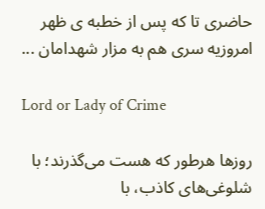حاضری تا که پس از خطبه ی ظهر امروزیه سری هم به مزار شهدامان ...

Lord or Lady of Crime

روزها هرطور که هست می‌گذرند؛ با شلوغی‌های کاذب، با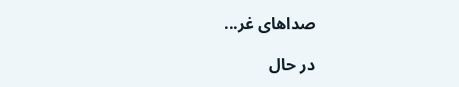صداهای غر...

در حال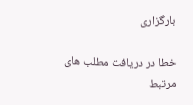بارگزاری

خطا در دریافت مطلب های مرتبط